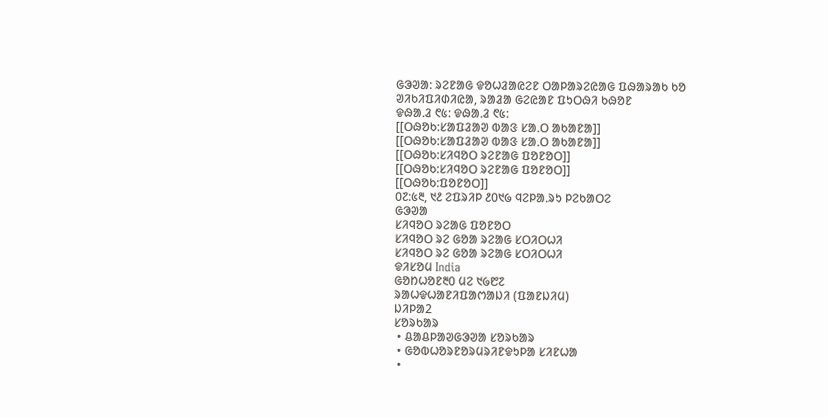ᱜᱳᱣᱟ: ᱨᱮᱱᱟᱜ ᱫᱚᱦᱲᱟᱭᱮᱱ ᱛᱟᱞᱟᱨᱮᱭᱟᱜ ᱯᱷᱟᱨᱟᱠ ᱠᱚ
ᱣᱤᱠᱤᱯᱤᱰᱤᱭᱟ, ᱨᱟᱲᱟ ᱜᱮᱭᱟᱱ ᱯᱩᱛᱷᱤ ᱠᱷᱚᱱ
ᱫᱷᱟᱹᱲ ᱖᱕: ᱫᱷᱟᱹᱲ ᱖᱕:
[[ᱛᱷᱚᱠ:ᱥᱟᱯᱲᱟᱣ ᱵᱟᱝ ᱥᱟᱹᱛ ᱟᱠᱟᱱᱟ]]
[[ᱛᱷᱚᱠ:ᱥᱟᱯᱲᱟᱣ ᱵᱟᱝ ᱥᱟᱹᱛ ᱟᱠᱟᱱᱟ]]
[[ᱛᱷᱚᱠ:ᱥᱤᱧᱚᱛ ᱨᱮᱱᱟᱜ ᱯᱚᱱᱚᱛ]]
[[ᱛᱷᱚᱠ:ᱥᱤᱧᱚᱛ ᱨᱮᱱᱟᱜ ᱯᱚᱱᱚᱛ]]
[[ᱛᱷᱚᱠ:ᱯᱚᱱᱚᱛ]]
᱐᱗:᱕᱓, ᱑᱒ ᱮᱯᱨᱤᱞ ᱒᱐᱑᱙ ᱧᱮᱞᱟᱹᱨᱩ ᱞᱮᱠᱟᱛᱮ
ᱜᱳᱣᱟ
ᱥᱤᱧᱚᱛ ᱨᱮᱟᱜ ᱯᱚᱱᱚᱛ
ᱥᱤᱧᱚᱛ ᱨᱮ ᱜᱚᱟ ᱨᱮᱟᱜ ᱥᱛᱤᱛᱦᱤ
ᱥᱤᱧᱚᱛ ᱨᱮ ᱜᱚᱟ ᱨᱮᱟᱜ ᱥᱛᱤᱛᱦᱤ
ᱫᱤᱥᱚᱢ India
ᱜᱚᱴᱦᱚᱱ᱓᱐ ᱢᱮ ᱑᱙᱘᱗
ᱨᱟᱦᱫᱦᱟᱱᱤᱯᱟᱬᱟᱡᱤ (ᱯᱟᱱᱡᱤᱢ)
ᱡᱤᱞᱟ2
ᱥᱚᱨᱠᱟᱨ
 • ᱪᱟᱪᱞᱟᱣᱜᱳᱣᱟ ᱥᱚᱨᱠᱟᱨ
 • ᱜᱚᱵᱦᱚᱨᱱᱚᱨᱢᱨᱤᱱᱫᱩᱞᱟ ᱥᱤᱱᱦᱟ
 •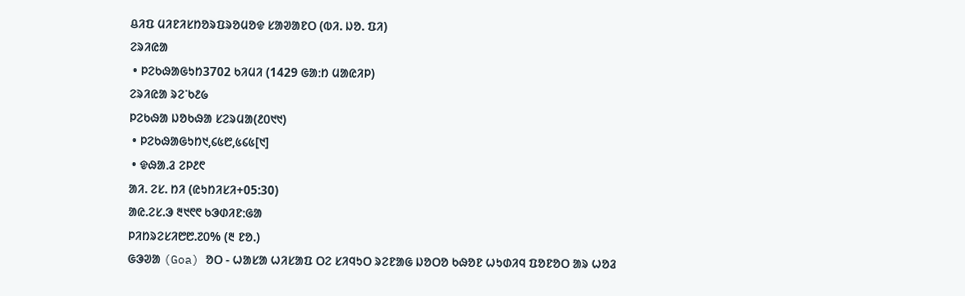ᱪᱤᱯ ᱢᱤᱱᱤᱥᱴᱚᱨᱯᱨᱚᱢᱚᱫ ᱥᱟᱣᱟᱱᱛ (ᱵᱤ. ᱡᱚ. ᱯᱤ)
ᱮᱨᱤᱭᱟ
 • ᱞᱮᱠᱷᱟᱜᱩᱴ3702 ᱠᱤᱢᱤ (1429 ᱜᱟᱺᱴ ᱢᱟᱭᱤᱞ)
ᱮᱨᱤᱭᱟ ᱨᱮᱸᱠ᱒᱙
ᱞᱮᱠᱷᱟ ᱡᱚᱠᱷᱟ ᱥᱮᱨᱢᱟ(᱒᱐᱑᱑)
 • ᱞᱮᱠᱷᱟᱜᱩᱴ᱑,᱔᱕᱘,᱕᱔᱕[᱑]
 • ᱫᱷᱟᱹᱲ ᱮᱞ᱒᱖
ᱟᱤ. ᱮᱥ. ᱴᱤ (ᱭᱩᱴᱤᱥᱤ+05:30)
ᱟᱭ.ᱮᱥ.ᱳ ᱓᱑᱖᱖ ᱠᱳᱰᱤᱱᱺᱜᱟ
ᱞᱤᱴᱨᱮᱥᱤ᱘᱘.᱗᱐% (᱓ ᱱᱚ.)
ᱜᱳᱣᱟ (Goa) ᱚᱛ - ᱦᱟᱥᱟ ᱦᱤᱥᱟᱯ ᱛᱮ ᱥᱤᱧᱩᱛ ᱨᱮᱱᱟᱜ ᱡᱚᱛᱚ ᱠᱷᱚᱱ ᱦᱩᱰᱤᱧ ᱯᱚᱱᱚᱛ ᱟᱨ ᱦᱚᱲ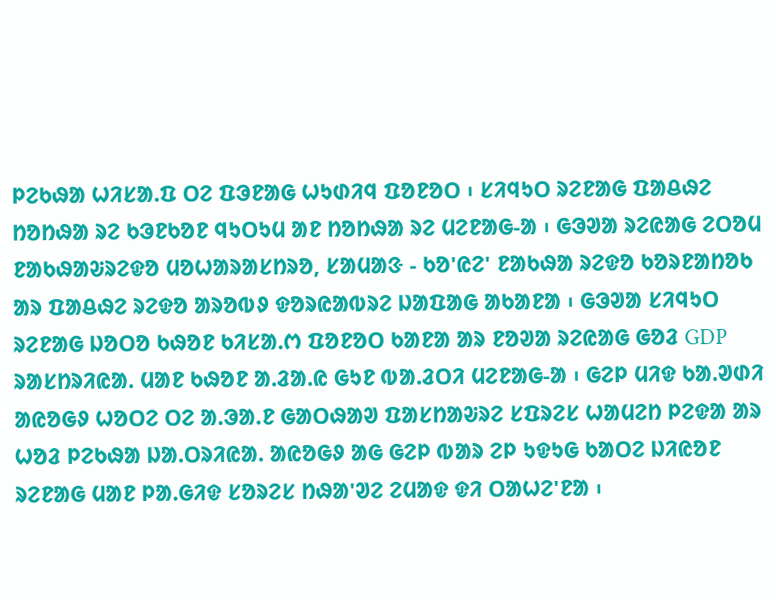ᱞᱮᱠᱷᱟ ᱦᱤᱥᱟ.ᱯ ᱛᱮ ᱯᱳᱱᱟᱜ ᱦᱩᱰᱤᱧ ᱯᱚᱱᱚᱛ ᱾ ᱥᱤᱧᱩᱛ ᱨᱮᱱᱟᱜ ᱯᱟᱪᱷᱮ ᱴᱚᱴᱷᱟ ᱨᱮ ᱠᱳᱱᱠᱚᱱ ᱧᱩᱛᱩᱢ ᱟᱱ ᱴᱚᱴᱷᱟ ᱨᱮ ᱢᱮᱱᱟᱜ-ᱟ ᱾ ᱜᱳᱣᱟ ᱨᱮᱭᱟᱜ ᱮᱛᱚᱢ ᱱᱟᱠᱷᱟᱶᱨᱮᱫᱚ ᱢᱚᱦᱟᱨᱟᱥᱴᱨᱚ, ᱥᱟᱢᱟᱝ - ᱠᱚ'ᱭᱮ' ᱱᱟᱠᱷᱟ ᱨᱮᱫᱚ ᱠᱚᱨᱱᱟᱴᱚᱠ ᱟᱨ ᱯᱟᱪᱷᱮ ᱨᱮᱫᱚ ᱟᱨᱚᱵᱽ ᱫᱚᱨᱭᱟᱵᱨᱮ ᱡᱟᱯᱟᱜ ᱟᱠᱟᱱᱟ ᱾ ᱜᱳᱣᱟ ᱥᱤᱧᱩᱛ ᱨᱮᱱᱟᱜ ᱡᱚᱛᱚ ᱠᱷᱚᱱ ᱠᱤᱥᱟ.ᱬ ᱯᱚᱱᱚᱛ ᱠᱟᱱᱟ ᱟᱨ ᱱᱚᱣᱟ ᱨᱮᱭᱟᱜ ᱜᱚᱲ GDP ᱨᱟᱥᱴᱨᱤᱭᱟ. ᱢᱟᱱ ᱠᱷᱚᱱ ᱟ.ᱲᱟ.ᱭ ᱜᱩᱱ ᱵᱟ.ᱲᱛᱤ ᱢᱮᱱᱟᱜ-ᱟ ᱾ ᱜᱮᱞ ᱢᱤᱫ ᱠᱟ.ᱣᱰᱤ ᱟᱭᱚᱜᱽ ᱦᱚᱛᱮ ᱛᱮ ᱟ.ᱳᱟ.ᱱ ᱜᱟᱛᱷᱟᱣ ᱯᱟᱥᱴᱟᱶᱨᱮ ᱥᱯᱨᱮᱥ ᱦᱟᱢᱮᱴ ᱞᱮᱫᱟ ᱟᱨ ᱦᱚᱲ ᱞᱮᱠᱷᱟ ᱡᱟ.ᱛᱨᱤᱭᱟ. ᱟᱭᱚᱜᱽ ᱟᱜ ᱜᱮᱞ ᱵᱟᱨ ᱮᱞ ᱩᱫᱩᱜ ᱠᱟᱛᱮ ᱡᱤᱭᱚᱱ ᱨᱮᱱᱟᱜ ᱢᱟᱱ ᱞᱟ.ᱜᱤᱫ ᱥᱚᱨᱮᱥ ᱴᱷᱟ'ᱣᱮ ᱮᱢᱟᱫ ᱫᱤ ᱛᱟᱦᱮ'ᱱᱟ ᱾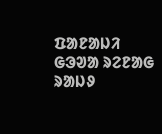ᱯᱟᱱᱟᱡᱤ ᱜᱳᱣᱟ ᱨᱮᱱᱟᱜ ᱨᱟᱡᱽ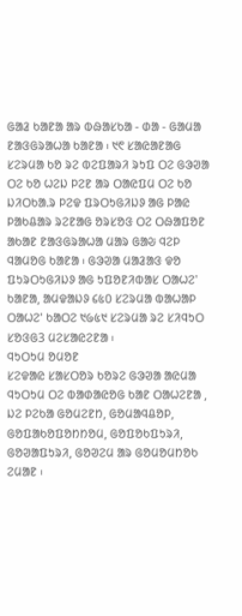ᱜᱟᱲ ᱠᱟᱱᱟ ᱟᱨ ᱵᱷᱟᱥᱠᱟ - ᱰᱟ - ᱜᱟᱢᱟ ᱱᱟᱝᱜᱨᱟᱦᱟ ᱠᱟᱱᱟ ᱾ ᱑᱖ ᱥᱟᱭᱟᱱᱟᱜ ᱥᱮᱨᱢᱟ ᱠᱚ ᱨᱮ ᱵᱮᱯᱟᱨᱤ ᱨᱩᱯ ᱛᱮ ᱜᱳᱣᱟ ᱛᱮ ᱠᱚ ᱦᱮᱡ ᱞᱮᱱ ᱟᱨ ᱛᱟᱭᱯᱢ ᱛᱮ ᱠᱚ ᱡᱤᱛᱠᱟ.ᱨ ᱞᱮᱫ ᱯᱨᱛᱩᱜᱤᱡᱽ ᱟᱜ ᱞᱟᱭ ᱞᱟᱠᱪᱟᱨ ᱨᱮᱱᱟᱜ ᱚᱨᱥᱚᱝ ᱛᱮ ᱛᱷᱟᱯᱚᱱ ᱟᱠᱟᱱ ᱱᱟᱝᱜᱨᱟᱦᱟ ᱢᱟᱨ ᱜᱟᱶ ᱧᱮᱞ ᱧᱟᱢᱚᱜ ᱠᱟᱱᱟ ᱾ ᱜᱳᱣᱟ ᱢᱟᱲᱟᱝ ᱫᱚ ᱯᱩᱨᱛᱩᱜᱤᱡᱽ ᱟᱜ ᱩᱯᱚᱱᱤᱵᱟᱥ ᱛᱟᱦᱮ' ᱠᱟᱱᱟ, ᱟᱢᱫᱟᱡᱽ ᱔᱕᱐ ᱥᱮᱨᱢᱟ ᱵᱟᱦᱟᱞ ᱛᱟᱦᱮ' ᱠᱟᱛᱮ ᱑᱙᱕᱑ ᱥᱮᱨᱢᱟ ᱨᱮ ᱥᱤᱧᱩᱛ ᱥᱚᱝᱜ3 ᱢᱮᱥᱟᱭᱮᱱᱟ ᱾
ᱧᱩᱛᱩᱢ ᱚᱢᱚᱱ
ᱥᱮᱫᱟᱭ ᱥᱟᱥᱛᱚᱨ ᱠᱚᱨᱮ ᱜᱳᱣᱟ ᱟᱭᱢᱟ ᱧᱩᱛᱩᱢ ᱛᱮ ᱵᱟᱰᱟᱭᱚᱜ ᱠᱟᱱ ᱛᱟᱦᱮᱱᱟ , ᱡᱮ ᱞᱮᱠᱟ ᱜᱚᱢᱮᱱᱴ, ᱜᱚᱢᱟᱧᱪᱚᱞ, ᱜᱚᱯᱟᱠᱚᱯᱚᱴᱴᱚᱢ, ᱜᱚᱯᱚᱠᱯᱩᱨᱤ, ᱜᱚᱣᱟᱯᱩᱨᱤ, ᱜᱚᱣᱮᱢ ᱟᱨ ᱜᱚᱢᱚᱢᱴᱚᱠ ᱮᱢᱟᱱ ᱾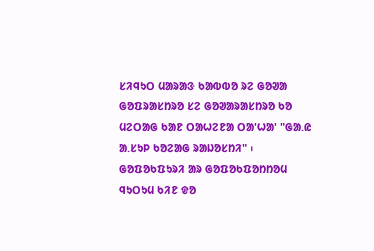ᱥᱤᱧᱩᱛ ᱢᱟᱨᱟᱝ ᱠᱟᱵᱵᱚ ᱨᱮ ᱜᱚᱣᱟ ᱜᱚᱯᱨᱟᱥᱴᱨᱚ ᱥᱮ ᱜᱚᱣᱟᱨᱟᱥᱴᱨᱚ ᱠᱚ ᱢᱮᱛᱟᱜ ᱠᱟᱱ ᱛᱟᱦᱮᱱᱟ ᱛᱟ'ᱦᱟ' "ᱜᱟ.ᱭ ᱟ.ᱥᱩᱞ ᱠᱚᱮᱟᱜ ᱨᱟᱡᱚᱥᱴᱤ" ᱾ ᱜᱚᱯᱚᱠᱯᱩᱨᱤ ᱟᱨ ᱜᱚᱯᱚᱠᱯᱚᱴᱴᱚᱢ ᱧᱩᱛᱩᱢ ᱠᱤᱱ ᱫᱚ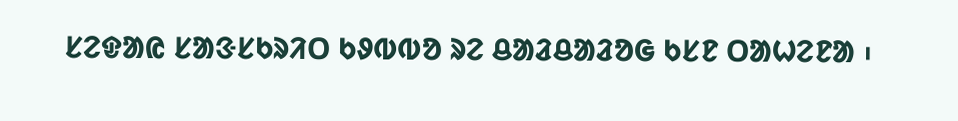ᱥᱮᱫᱟᱭ ᱥᱟᱝᱥᱠᱨᱤᱛ ᱠᱽᱵᱵᱚ ᱨᱮ ᱪᱟᱲᱪᱟᱲᱚᱜ ᱠᱥᱱ ᱛᱟᱦᱮᱱᱟ ᱾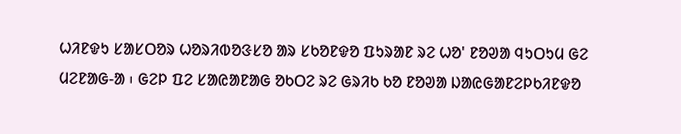ᱦᱤᱱᱫᱩ ᱥᱟᱥᱛᱚᱨ ᱦᱚᱨᱤᱵᱚᱝᱥᱚ ᱟᱨ ᱥᱠᱚᱱᱫᱚ ᱯᱩᱨᱟᱱ ᱨᱮ ᱦᱚ' ᱱᱚᱣᱟ ᱧᱩᱛᱩᱢ ᱜᱮ ᱢᱮᱱᱟᱜ-ᱟ ᱾ ᱜᱮᱞ ᱯᱮ ᱥᱟᱭᱟᱱᱟᱜ ᱚᱠᱛᱮ ᱨᱮ ᱜᱨᱤᱠ ᱠᱚ ᱱᱚᱣᱟ ᱡᱟᱭᱜᱟᱱᱮᱞᱠᱤᱱᱫᱚ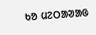ᱠᱚ ᱢᱮᱛᱟᱣᱟᱜ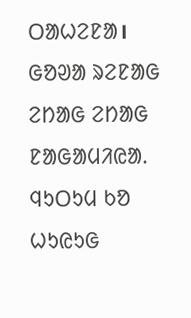ᱛᱟᱦᱮᱱᱟ। ᱜᱚᱣᱟ ᱨᱮᱱᱟᱜ ᱮᱴᱟᱜ ᱮᱴᱟᱜ ᱱᱟᱜᱟᱢᱤᱭᱟ. ᱧᱩᱛᱩᱢ ᱠᱚ ᱦᱩᱭᱩᱜ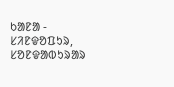ᱠᱟᱱᱟ - ᱥᱤᱱᱫᱚᱯᱩᱨ, ᱥᱚᱱᱫᱟᱵᱩᱨᱟᱨ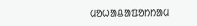ᱢᱚᱦᱟᱪᱟᱯᱚᱴᱴᱟᱢ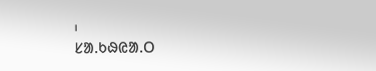᱾
ᱥᱟ.ᱠᱷᱭᱟ.ᱛ